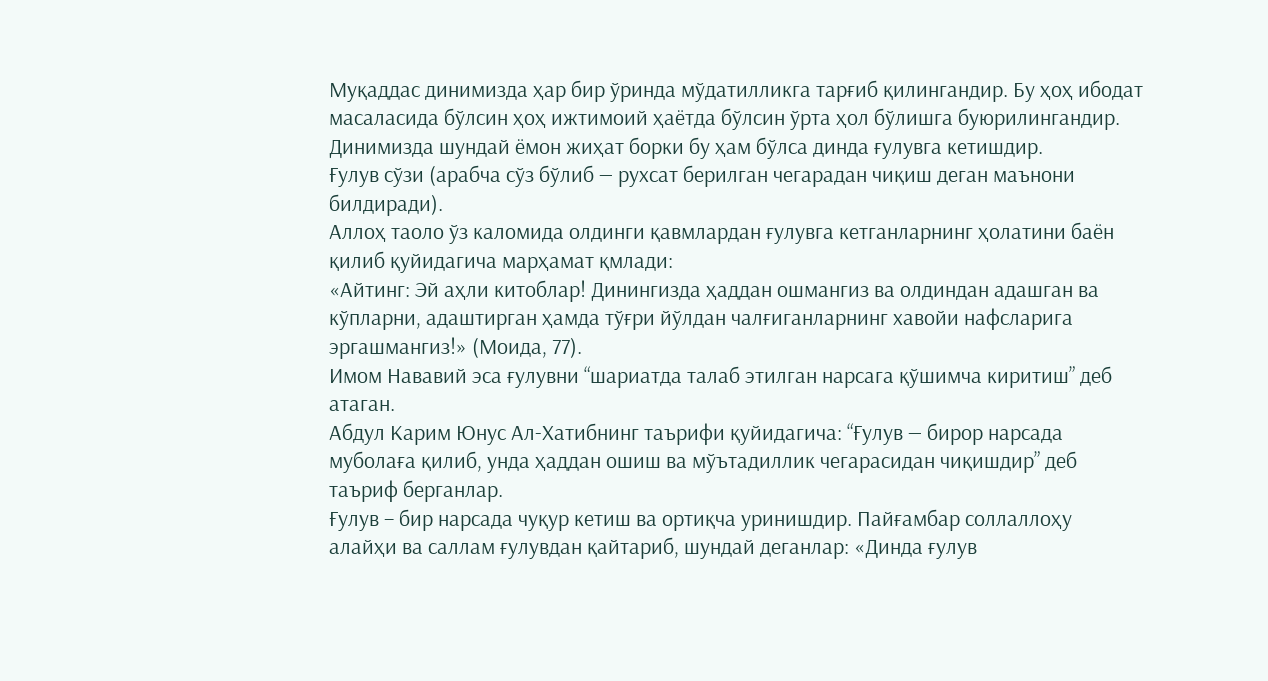Муқаддас динимизда ҳар бир ўринда мўдатилликга тарғиб қилингандир. Бу ҳоҳ ибодат масаласида бўлсин ҳоҳ ижтимоий ҳаётда бўлсин ўрта ҳол бўлишга буюрилингандир. Динимизда шундай ёмон жиҳат борки бу ҳам бўлса динда ғулувга кетишдир.
Ғулув сўзи (арабча сўз бўлиб — рухсат берилган чегарадан чиқиш деган маънони билдиради).
Аллоҳ таоло ўз каломида олдинги қавмлардан ғулувга кетганларнинг ҳолатини баён қилиб қуйидагича марҳамат қмлади:
«Айтинг: Эй аҳли китоблар! Динингизда ҳаддан ошмангиз ва олдиндан адашган ва кўпларни, адаштирган ҳамда тўғри йўлдан чалғиганларнинг хавойи нафсларига эргашмангиз!» (Моида, 77).
Имом Нававий эса ғулувни “шариатда талаб этилган нарсага қўшимча киритиш” деб атаган.
Абдул Карим Юнус Ал-Хатибнинг таърифи қуйидагича: “Ғулув — бирор нарсада муболаға қилиб, унда ҳаддан ошиш ва мўътадиллик чегарасидан чиқишдир” деб таъриф берганлар.
Ғулув – бир нарсада чуқур кетиш ва ортиқча уринишдир. Пайғамбар соллаллоҳу алайҳи ва саллам ғулувдан қайтариб, шундай деганлар: «Динда ғулув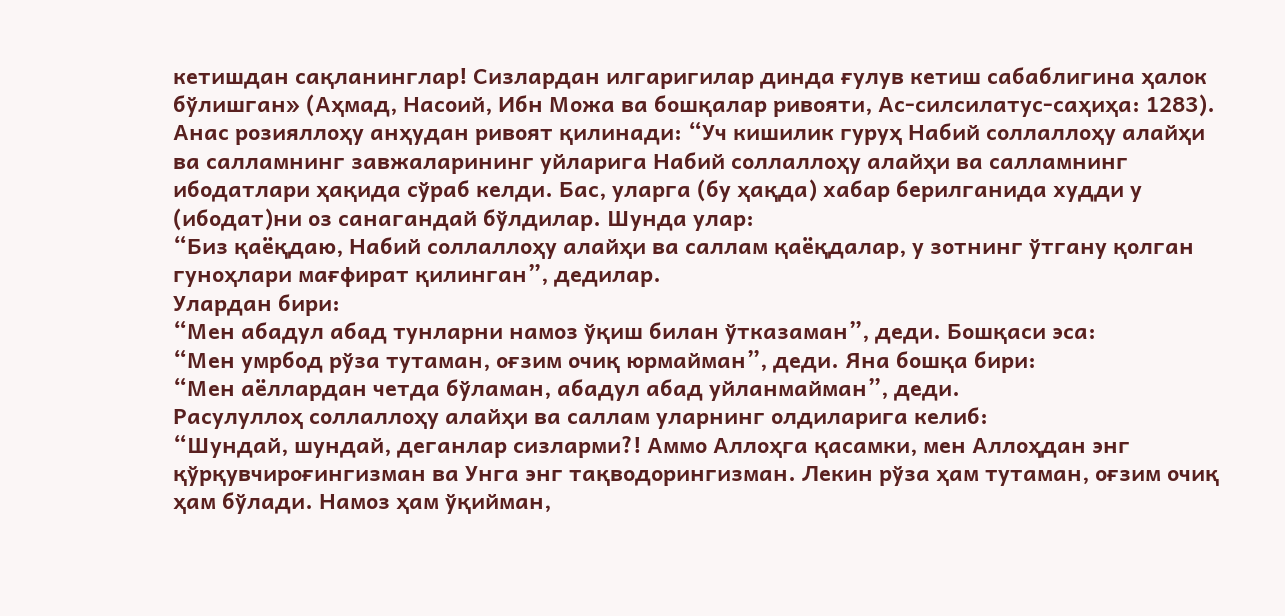кетишдан сақланинглар! Сизлардан илгаригилар динда ғулув кетиш сабаблигина ҳалок бўлишган» (Аҳмад, Насоий, Ибн Можа ва бошқалар ривояти, Ас-силсилатус-саҳиҳа: 1283).
Анас розияллоҳу анҳудан ривоят қилинади: “Уч кишилик гуруҳ Набий соллаллоҳу алайҳи ва салламнинг завжаларининг уйларига Набий соллаллоҳу алайҳи ва салламнинг ибодатлари ҳақида сўраб келди. Бас, уларга (бу ҳақда) хабар берилганида худди у (ибодат)ни оз санагандай бўлдилар. Шунда улар:
“Биз қаёқдаю, Набий соллаллоҳу алайҳи ва саллам қаёқдалар, у зотнинг ўтгану қолган гуноҳлари мағфират қилинган”, дедилар.
Улардан бири:
“Мен абадул абад тунларни намоз ўқиш билан ўтказаман”, деди. Бошқаси эса:
“Мен умрбод рўза тутаман, оғзим очиқ юрмайман”, деди. Яна бошқа бири:
“Мен аёллардан четда бўламан, абадул абад уйланмайман”, деди.
Расулуллоҳ соллаллоҳу алайҳи ва саллам уларнинг олдиларига келиб:
“Шундай, шундай, деганлар сизларми?! Аммо Аллоҳга қасамки, мен Аллоҳдан энг қўрқувчироғингизман ва Унга энг тақводорингизман. Лекин рўза ҳам тутаман, оғзим очиқ ҳам бўлади. Намоз ҳам ўқийман,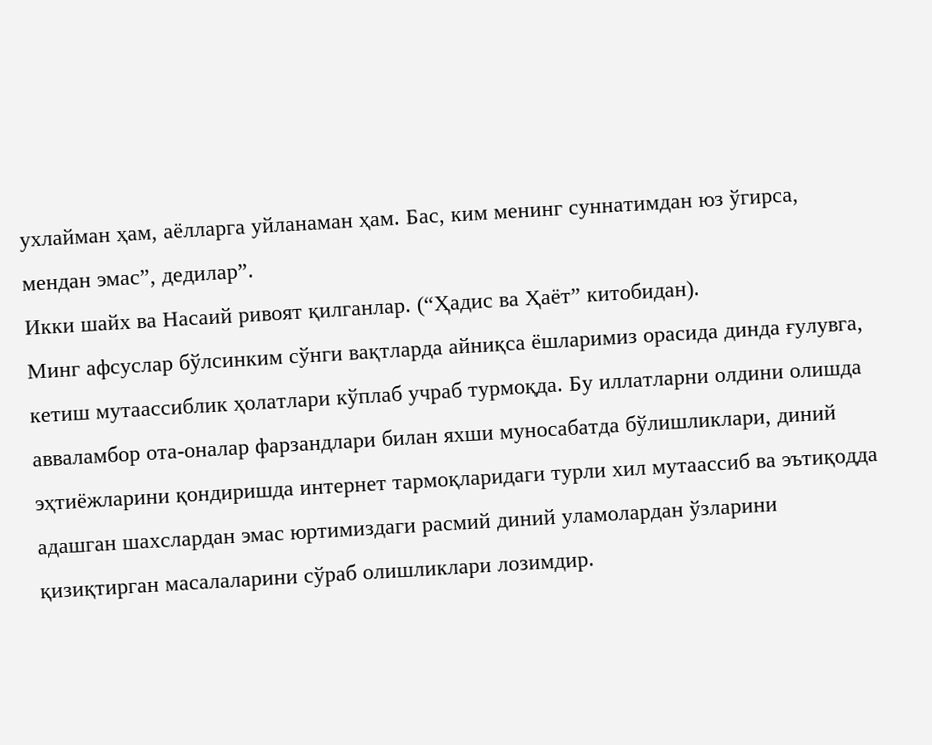ухлайман ҳам, аёлларга уйланаман ҳам. Бас, ким менинг суннатимдан юз ўгирса, мендан эмас”, дедилар”.
Икки шайх ва Насаий ривоят қилганлар. (“Ҳадис ва Ҳаёт” китобидан).
Минг афсуслар бўлсинким сўнги вақтларда айниқса ёшларимиз орасида динда ғулувга, кетиш мутаассиблик ҳолатлари кўплаб учраб турмоқда. Бу иллатларни олдини олишда авваламбор ота-оналар фарзандлари билан яхши муносабатда бўлишликлари, диний эҳтиёжларини қондиришда интернет тармоқларидаги турли хил мутаассиб ва эътиқодда адашган шахслардан эмас юртимиздаги расмий диний уламолардан ўзларини қизиқтирган масалаларини сўраб олишликлари лозимдир.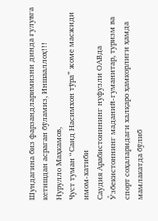Шундагина биз фарзандларимизни динда ғулувга кетишдан асраган бўламиз, Иншааллоҳ!!!
Нурулло Маҳкамов,
Чуст туман “Саид Насимхон тўра” жоме масжиди имом-хатиби
Саудия Арабистонининг нуфузли ОАВда Ўзбекистоннинг маданий-гуманитар, туризм ва спорт соҳаларидаги халқаро ҳамкорлиги ҳамда мамлакатда бўлиб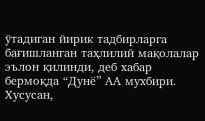ўтадиган йирик тадбирларга бағишланган таҳлилий мақолалар эълон қилинди, деб хабар бермоқда “Дунё” АА мухбири.
Хусусан,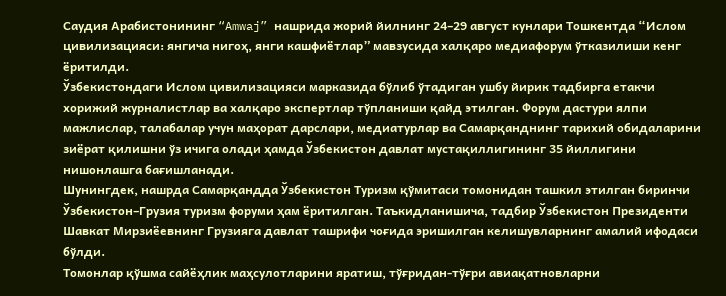Саудия Арабистонининг “Amwaj” нашрида жорий йилнинг 24–29 август кунлари Тошкентда “Ислом цивилизацияси: янгича нигоҳ, янги кашфиётлар” мавзусида халқаро медиафорум ўтказилиши кенг ёритилди.
Ўзбекистондаги Ислом цивилизацияси марказида бўлиб ўтадиган ушбу йирик тадбирга етакчи хорижий журналистлар ва халқаро экспертлар тўпланиши қайд этилган. Форум дастури ялпи мажлислар, талабалар учун маҳорат дарслари, медиатурлар ва Самарқанднинг тарихий обидаларини зиёрат қилишни ўз ичига олади ҳамда Ўзбекистон давлат мустақиллигининг 35 йиллигини нишонлашга бағишланади.
Шунингдек, нашрда Самарқандда Ўзбекистон Туризм қўмитаси томонидан ташкил этилган биринчи Ўзбекистон–Грузия туризм форуми ҳам ёритилган. Таъкидланишича, тадбир Ўзбекистон Президенти Шавкат Мирзиёевнинг Грузияга давлат ташрифи чоғида эришилган келишувларнинг амалий ифодаси бўлди.
Томонлар қўшма сайёҳлик маҳсулотларини яратиш, тўғридан-тўғри авиақатновларни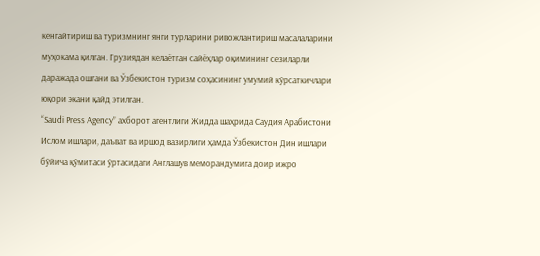кенгайтириш ва туризмнинг янги турларини ривожлантириш масалаларини муҳокама қилган. Грузиядан келаётган сайёҳлар оқимининг сезиларли даражада ошгани ва Ўзбекистон туризм соҳасининг умумий кўрсаткичлари юқори экани қайд этилган.
“Saudi Press Agency” ахборот агентлиги Жидда шаҳрида Саудия Арабистони Ислом ишлари, даъват ва иршод вазирлиги ҳамда Ўзбекистон Дин ишлари бўйича қўмитаси ўртасидаги Англашув меморандумига доир ижро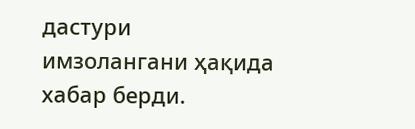дастури имзолангани ҳақида хабар берди.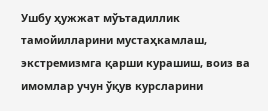Ушбу ҳужжат мўътадиллик тамойилларини мустаҳкамлаш, экстремизмга қарши курашиш, воиз ва имомлар учун ўқув курсларини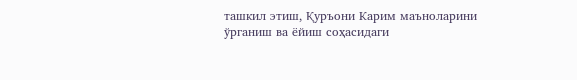ташкил этиш, Қуръони Карим маъноларини ўрганиш ва ёйиш соҳасидаги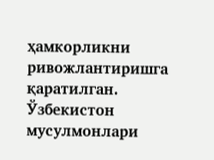ҳамкорликни ривожлантиришга қаратилган.
Ўзбекистон мусулмонлари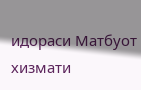идораси Матбуот хизмати